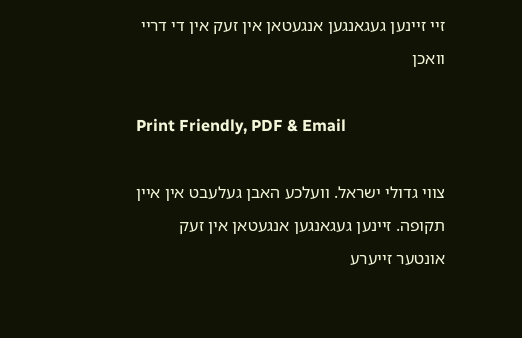זיי זיינען געגאנגען אנגעטאן אין זעק אין די דריי וואכן

Print Friendly, PDF & Email

צווי גדולי ישראל. וועלכע האבן געלעבט אין איין תקופה. זיינען געגאנגען אנגעטאן אין זעק אונטער זייערע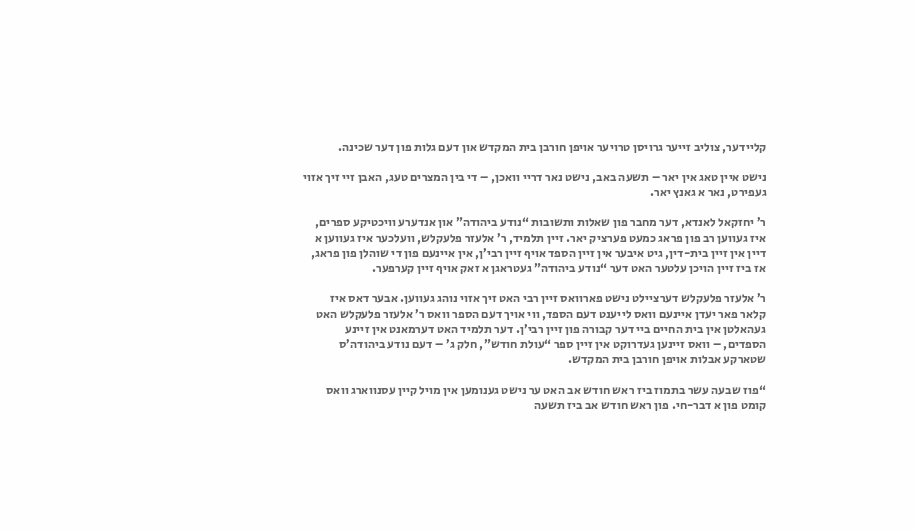קליידער, צוליב זייער גרויסן טרויער אויפן חורבן בית המקדש און דעם גלות פון דער שכינה.

נישט איין טאג אין יאר – תשעה באב, נישט נאר דריי וואכן, – די בין המצרים טעג, האבן זיי זיך אזוי געפירט, נאר א גאנץ יאר.

ר’ יחזקאל לאנדא, דער מחבר פון שאלות ותשובות “נודע ביהודה” און אנדערע וויכטיקע ספרים, איז געווען רב פון פראג כמעט פערציק יאר. זיין תלמיד, ר’ אלעזר פלעקלש, וועלכער איז געווען א דיין אין זיין בית-דין, גיט איבער אין זיין הספד אויף זיין רבי’ן, אין איינעם פון די שוהלן פון פראג, אז ביז זיין הויכן עלטער האט דער “נודע ביהודה” געטראגן א זאק אויף זיין קערפער.

ר’ אלעזר פלעקלש דערציילט נישט פארוואס זיין רבי האט זיך אזוי נוהג געווען. אבער דאס איז קלאר פאר יעדן איינעם וואס לייענט דעם הספד, ווי אויך דעם הספר וואס ר’ אלעזר פלעקלש האט געהאלטן אין בית החיים ביי דער קבורה פון זיין רבי’ן. דער תלמיד האט דערמאנט אין זיינע הספדים, – וואס זיינען געדרוקט אין זיין ספר “עולת חודש”, חלק ג’ – דעם נודע ביהודה’ס שטארקע אבלות אויפן חורבן בית המקדש.

“פוז שבעה עשר בתמוז ביז ראש חודש אב האט ער נישט גענומען אין מויל קיין עסנווארג וואס קומט פון א דבר-חי. פון ראש חודש אב ביז תשעה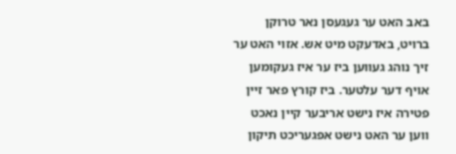באב האט ער געגעסן נאר טרוקן ברויט, באדעקט מיט אש. אזוי האט ער זיך נוהג געווען ביז ער איז געקומען אויף דער עלטער. ביז קורץ פאר זיין פטירה איז נישט אריבער קיין נאכט ווען ער האט נישט אפגעריכט תיקון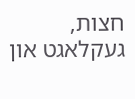חצות, געקלאגט און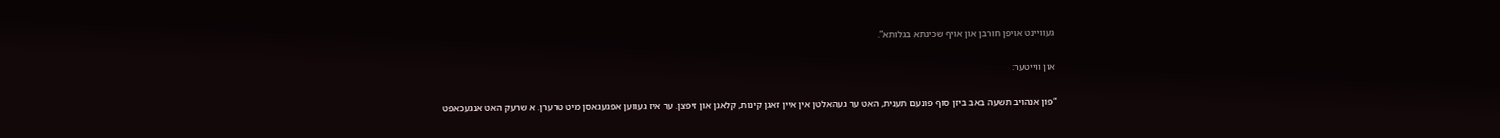געוויינט אויפן חורבן און אויף שכינתא בגלותא”.

און ווייטער:

“פון אנהויב תשעה באב ביזן סוף פונעם תענית, האט ער געהאלטן אין איין זאגן קינות, קלאגן און זיפצן. ער איז געווען אפגעגאסן מיט טרערן. א שרעק האט אנגעכאפט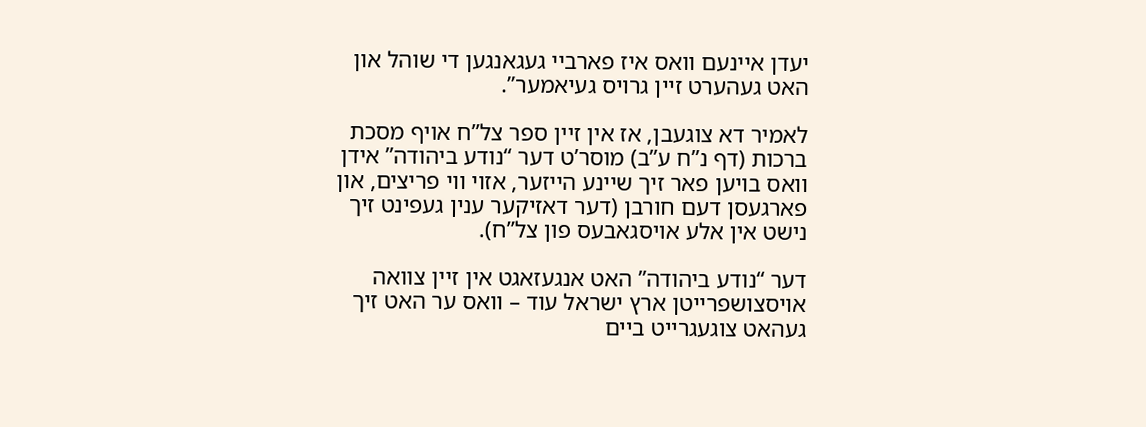יעדן איינעם וואס איז פארביי געגאנגען די שוהל און האט געהערט זיין גרויס געיאמער”.

לאמיר דא צוגעבן, אז אין זיין ספר צל”ח אויף מסכת ברכות (דף נ”ח ע”ב) מוסר’ט דער “נודע ביהודה” אידן וואס בויען פאר זיך שיינע הייזער, אזוי ווי פריצים, און פארגעסן דעם חורבן (דער דאזיקער ענין געפינט זיך נישט אין אלע אויסגאבעס פון צל”ח).

דער “נודע ביהודה” האט אנגעזאגט אין זיין צוואה אויסצושפרייטן ארץ ישראל עוד – וואס ער האט זיך געהאט צוגעגרייט ביים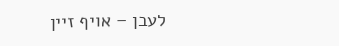לעבן – אויף זיין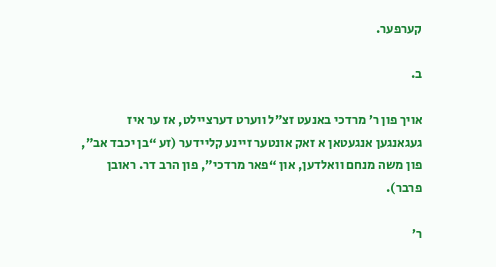קערפער.

ב.

אויך פון ר’ מרדכי באנעט זצ”ל ווערט דערציילט, אז ער איז געגאנגען אנגעטאן א זאק אונטער זיינע קליידער (זע “בן יכבד אב”, פון משה מנחם וואלדען, און “פאר מרדכי”, פון הרב דר. ראובן פרבר).

ר’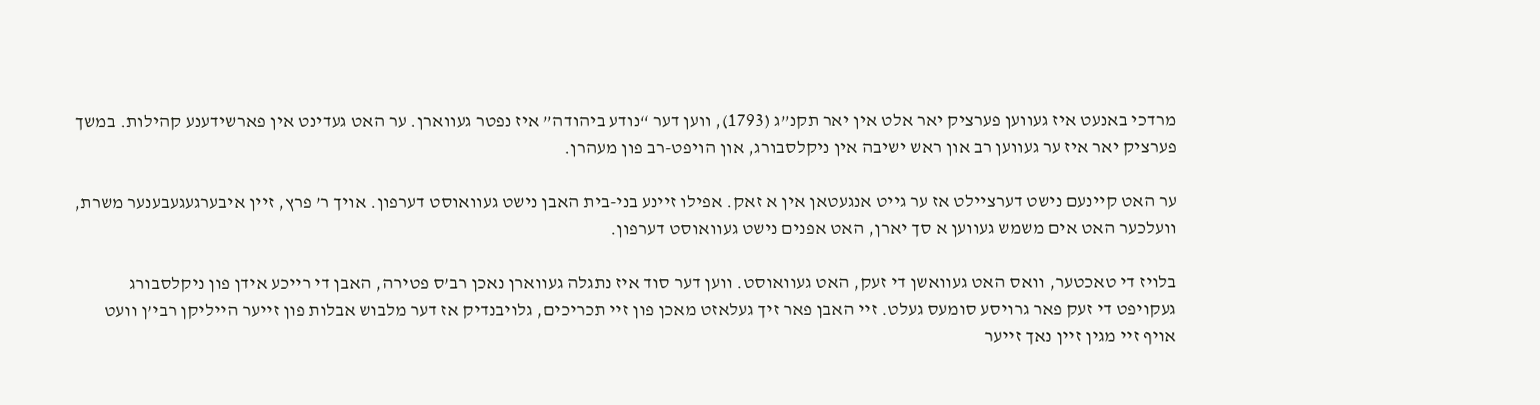מרדכי באנעט איז געווען פערציק יאר אלט אין יאר תקנ”ג (1793), ווען דער “נודע ביהודה” איז נפטר געווארן. ער האט געדינט אין פארשידענע קהילות. במשך פערציק יאר איז ער געווען רב און ראש ישיבה אין ניקלסבורג, און הויפט-רב פון מעהרן.

ער האט קיינעם נישט דערציילט אז ער גייט אנגעטאן אין א זאק. אפילו זיינע בני-בית האבן נישט געוואוסט דערפון. אויך ר’ פרץ, זיין איבערגעגעבענער משרת, וועלכער האט אים משמש געווען א סך יארן, האט אפנים נישט געוואוסט דערפון.

בלויז די טאכטער, וואס האט געוואשן די זעק, האט געוואוסט. ווען דער סוד איז נתגלה געווארן נאכן רב’ס פטירה, האבן די רייכע אידן פון ניקלסבורג געקויפט די זעק פאר גרויסע סומעס געלט. זיי האבן פאר זיך געלאזט מאכן פון זיי תכריכים, גלויבנדיק אז דער מלבוש אבלות פון זייער הייליקן רבי’ן וועט אויף זיי מגין זיין נאך זייער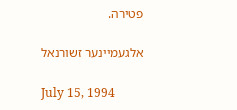פטירה.

אלגעמיינער זשורנאל

July 15, 1994